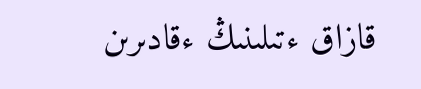قازاق ءتىلىنىڭ ءقادىرىن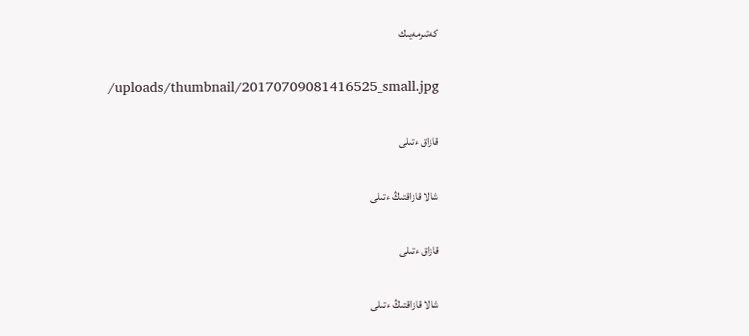كەتىرمەيىك

/uploads/thumbnail/20170709081416525_small.jpg

قازاق ءتىلى

شالا قازاقتىڭ ءتىلى

قازاق ءتىلى

شالا قازاقتىڭ ءتىلى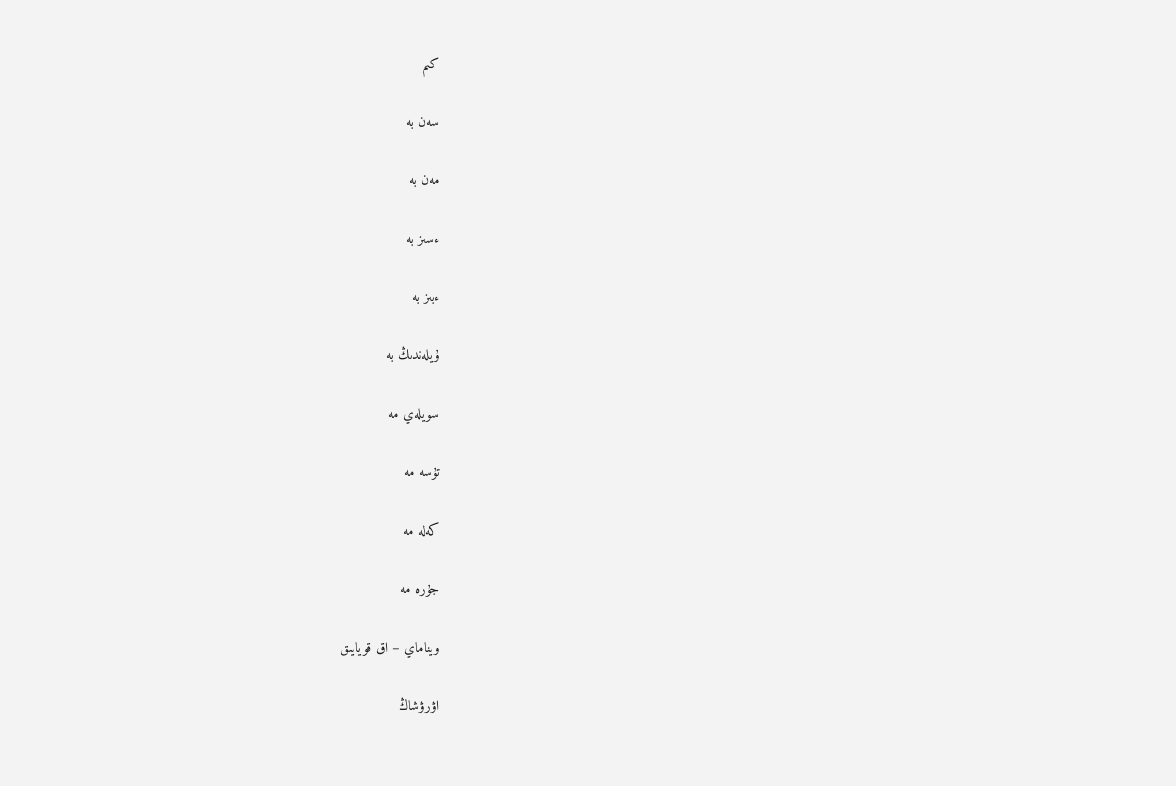كىم

سەن بە

مەن بە

ءسىز بە

ءبىز بە

ۇيلەندىڭ بە

سويلەي مە

تۇسە مە

كەلە مە

جۇرە مە

ويناماي – اق قويايىق

اۋرۋشاڭ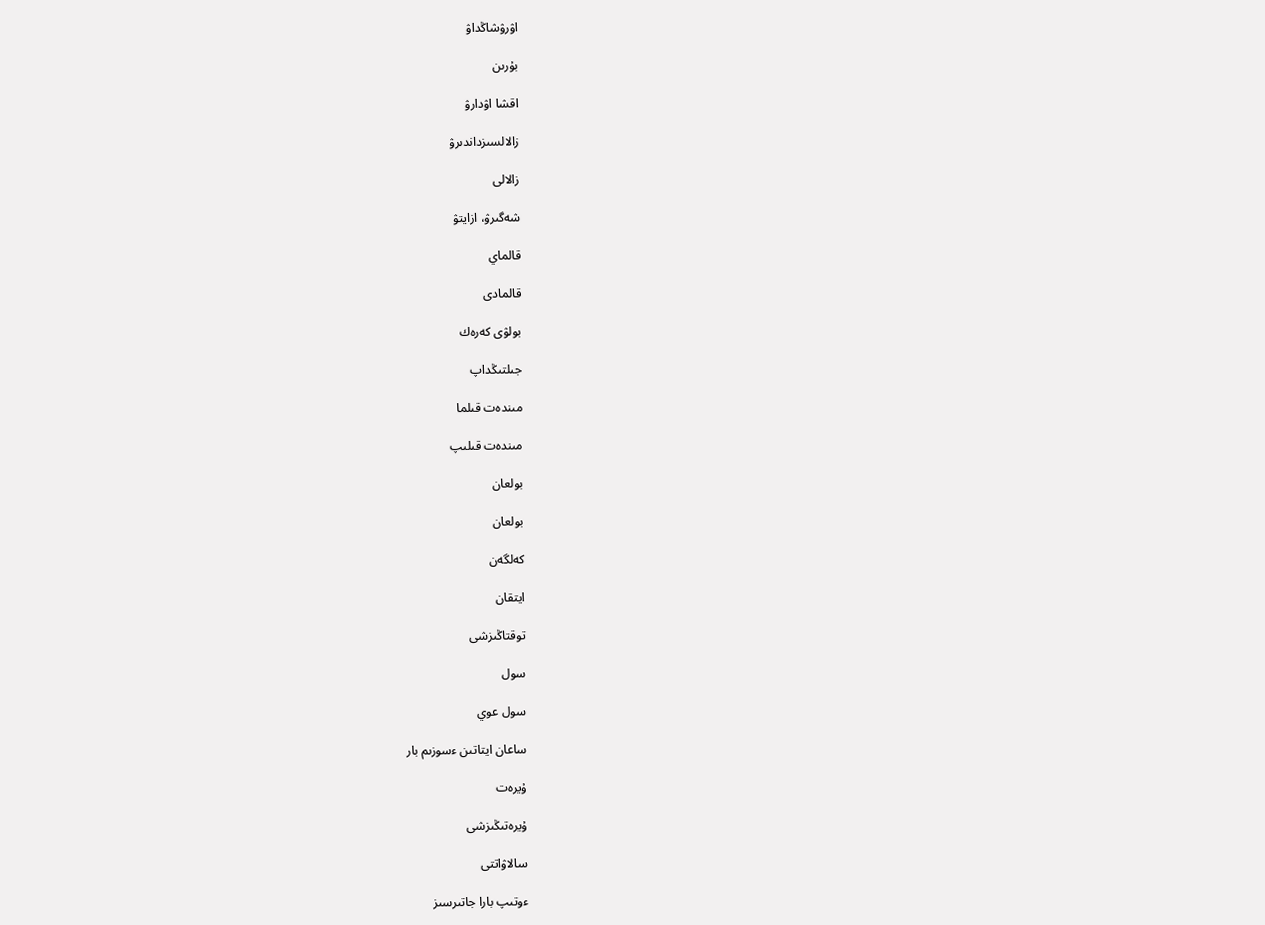اۋرۋشاڭداۋ

بۇرىن

اقشا اۋدارۋ

زالالسىزداندىرۋ

زالالى

شەگىرۋ، ازايتۋ

قالماي

قالمادى

بولۋى كەرەك

جىلتىڭداپ

مىندەت قىلما

مىندەت قىلىپ

بولعان

بولعان

كەلگەن

ايتقان

توقتاڭىزشى

سول

سول عوي

ساعان ايتاتىن ءسوزىم بار

ۇيرەت

ۇيرەتىڭىزشى

سالاۋاتتى

ءوتىپ بارا جاتىرسىز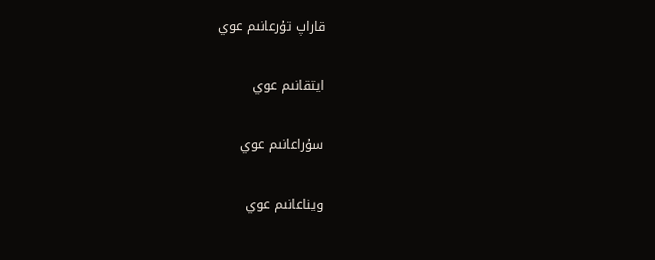قاراپ تۇرعانىم عوي

ايتقانىم عوي

سۇراعانىم عوي

ويناعانىم عوي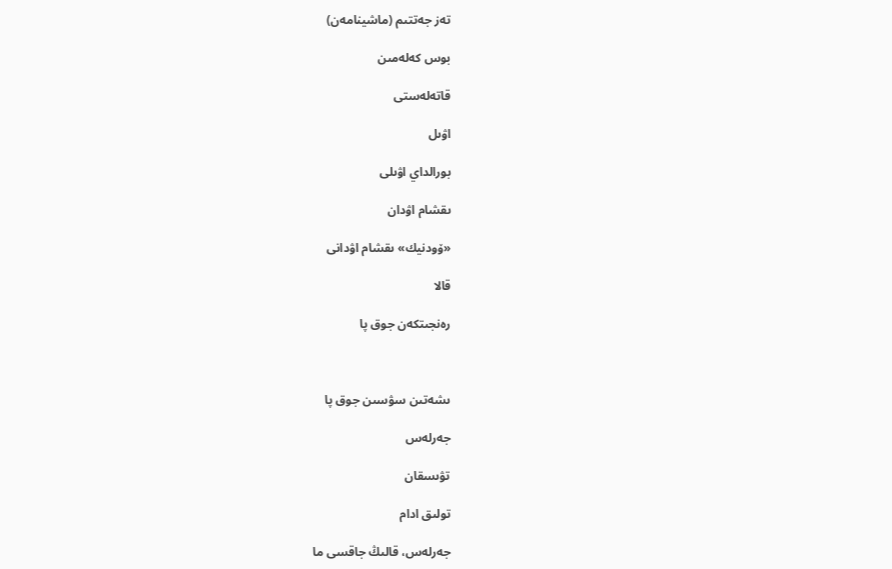تەز جەتتىم (ماشينامەن)

بوس كەلەمىن

قاتەلەستى

اۋىل

بورالداي اۋىلى

ىقشام اۋدان

«ۆودنيك» ىقشام اۋدانى

قالا

رەنجىتكەن جوق پا



ىشەتىن سۋسىن جوق پا

جەرلەس

تۋىسقان

تولىق ادام

جەرلەس، قالىڭ جاقسى ما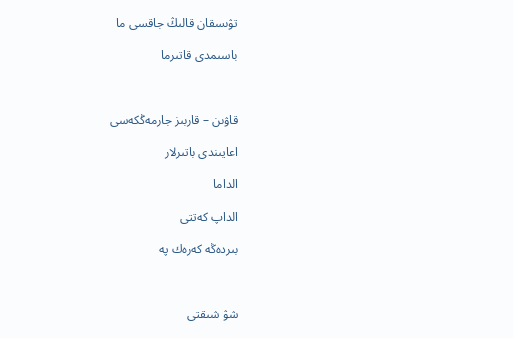تۋىسقان قالىڭ جاقسى ما

باسىمدى قاتىرما



قاۋىن – قاربىز جارمەڭكەسى

اعايىندى باتىرلار

الداما

الداپ كەتتى

بىردەڭە كەرەك پە



شۋ شىقتى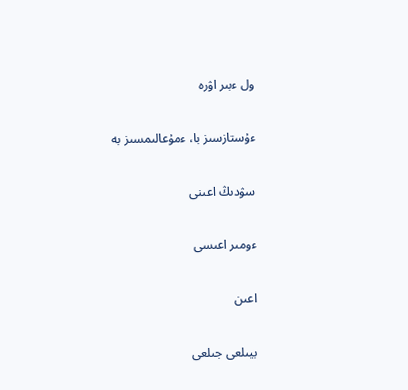ول ءبىر اۋرە

ءۇستازسىز با، ءمۇعالىمسىز بە

سۋدىڭ اعىنى

ءومىر اعىسى

اعىن

بيىلعى جىلعى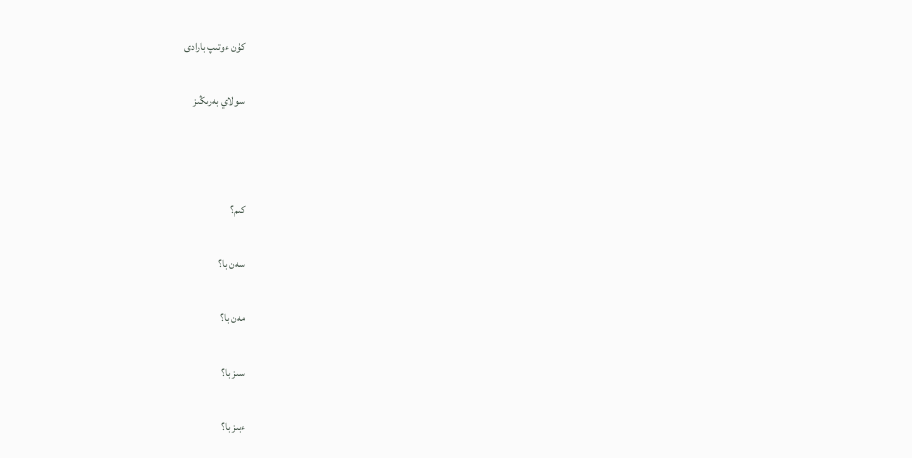كۇن ءوتىپ بارادى

سولاي بەرىڭىز



كىم؟

سەن با؟

مەن با؟

سىز با؟

ءبىز با؟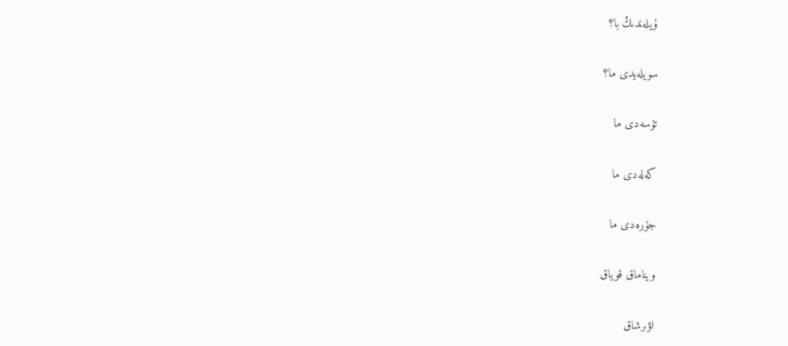ۇيلەندىڭ با؟

سويلەيدى ما؟

تۇسەدى ما

كەلەدى ما

جۇرەدى ما

ويناماق قوياق

اۋىرشاق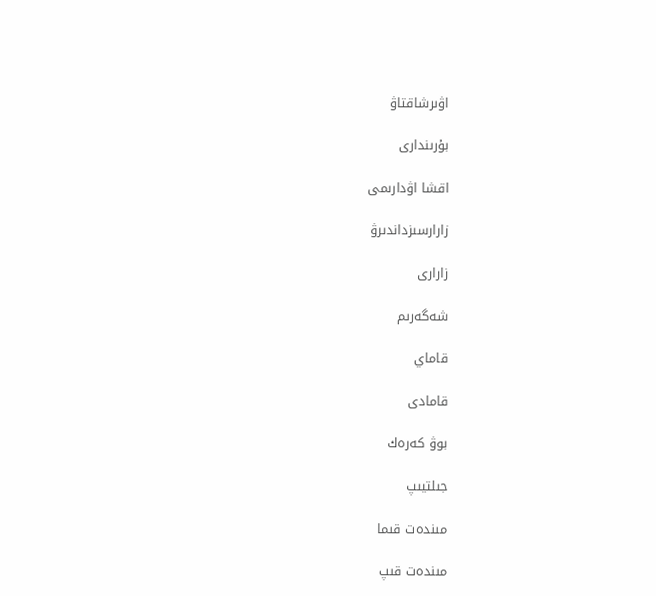اۋىرشاقتاۋ

بۇرىندارى

اقشا اۋدارىمى

زارارسىزداندىرۋ

زارارى

شەگەرىم

قاماي

قامادى

بوۋ كەرەك

جىلتيىپ

مىندەت قىما

مىندەت قىپ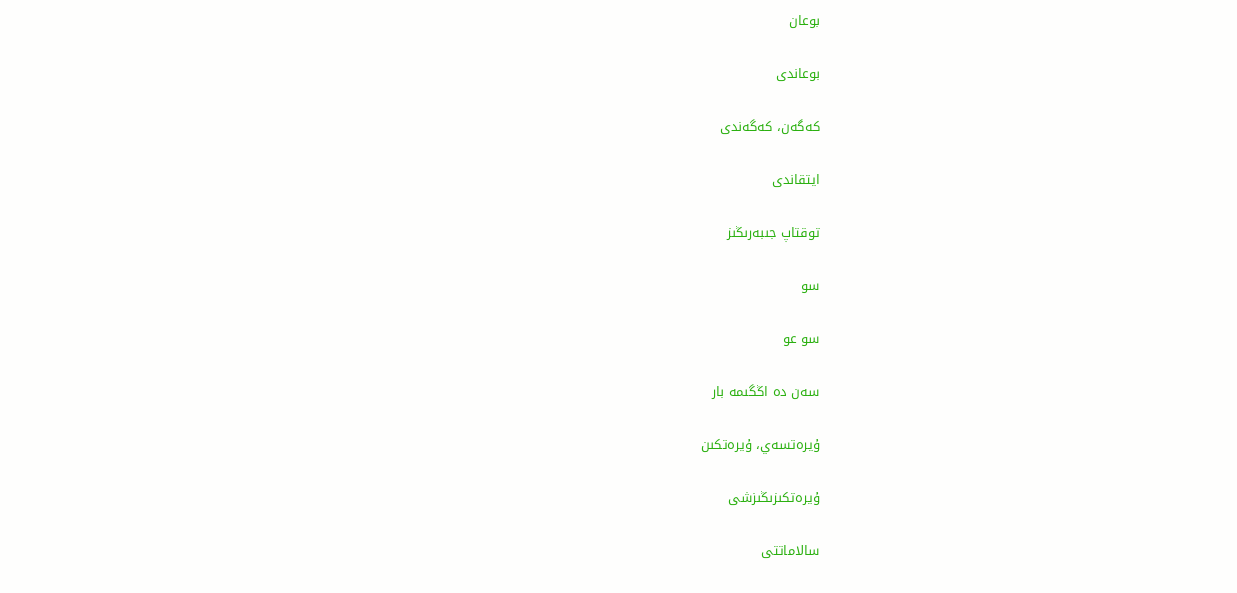بوعان

بوعاندى

كەگەن، كەگەندى

ايتقاندى

توقتاپ جىبەرىڭىز

سو

سو عو

سەن دە اڭگىمە بار

ۇيرەتسەي، ۇيرەتكىن

ۇيرەتكىزىڭىزشى

سالاماتتى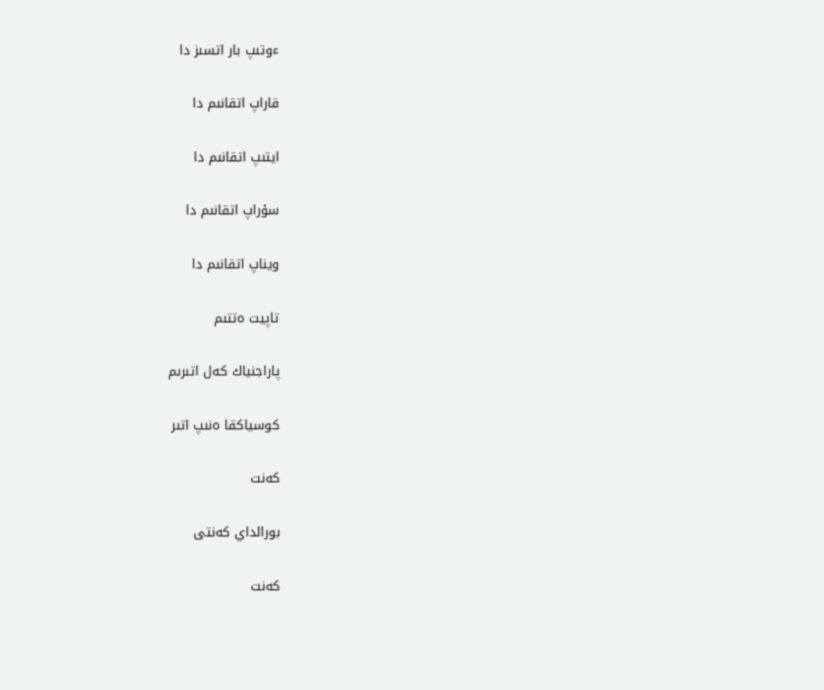ءوتىپ بار اتسىز دا

قاراپ اتقانىم دا

ايتىپ اتقانىم دا

سۇراپ اتقانىم دا

ويناپ اتقانىم دا

تاپيت ەتتىم

پاراجنياك كەل اتىرىم

كوسياكقا ەنىپ اتىر

كەنت

بورالداي كەنتى

كەنت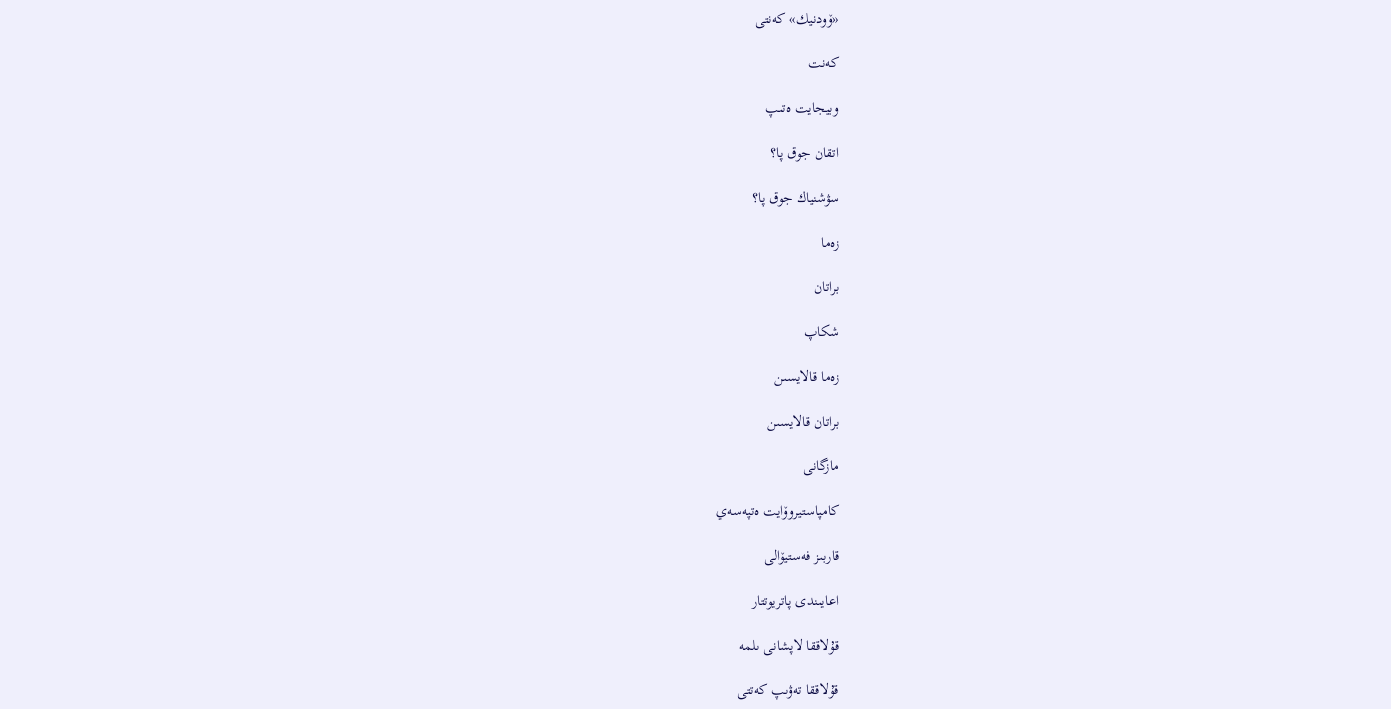«ۆودنيك» كەنتى

كەنت

وبيجايت ەتىپ

اتقان جوق پا؟

سۋشنياك جوق پا؟

زەما

براتان

شكاپ

زەما قالايسىن

براتان قالايسىن

مازگانى

كامپاستيروۆايت ەتپەسەي

قاربىز فەستيۆالى

اعايىندى پاتريوتتار

قۇلاققا لاپشانى ىلمە

قۇلاققا تەۋىپ كەتتى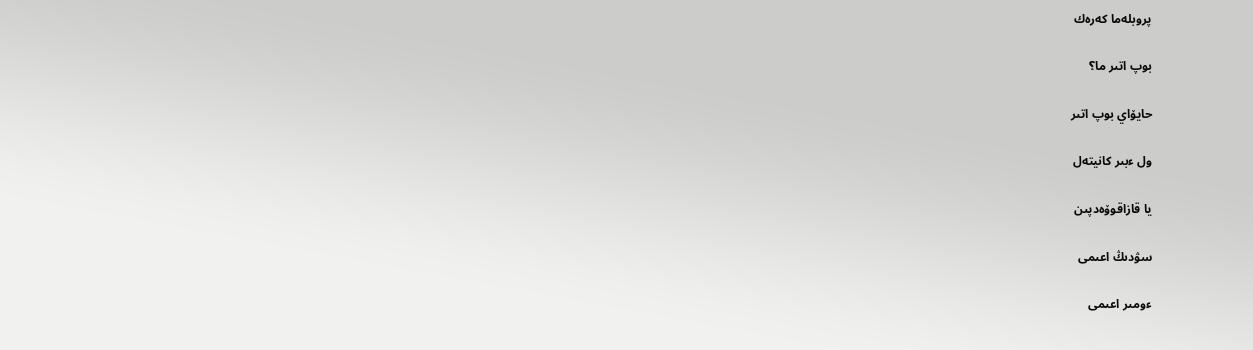پروبلەما كەرەك

بوپ اتىر ما؟

حايۆاي بوپ اتىر

ول ءبىر كانيتەل

يا قازاقوۆەدپىن

سۋدىڭ اعىمى

ءومىر اعىمى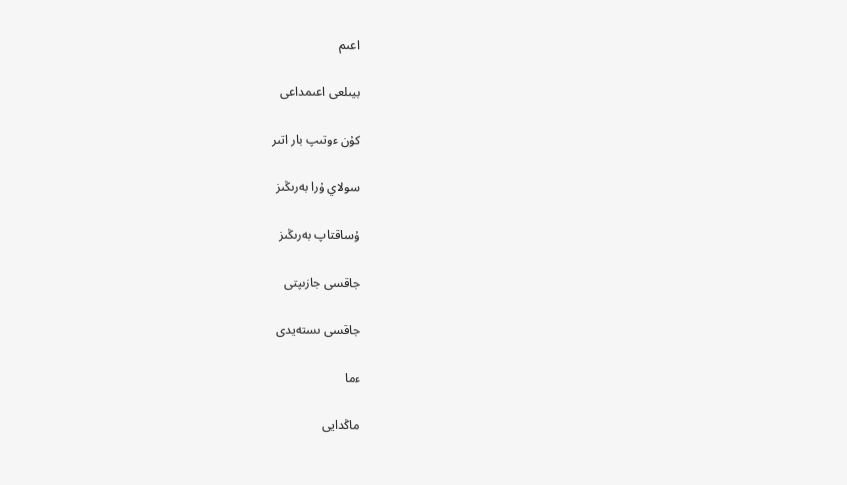اعىم

بيىلعى اعىمداعى

كۇن ءوتىپ بار اتىر

سولاي ۇرا بەرىڭىز

ۇساقتاپ بەرىڭىز

جاقسى جازىپتى

جاقسى ىستەيدى

ءما

ماڭدايى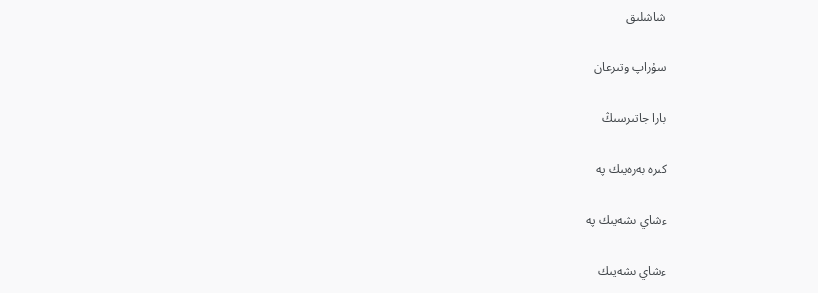شاشلىق

سۇراپ وتىرعان

بارا جاتىرسىڭ

كىرە بەرەيىك پە

ءشاي ىشەيىك پە

ءشاي ىشەيىك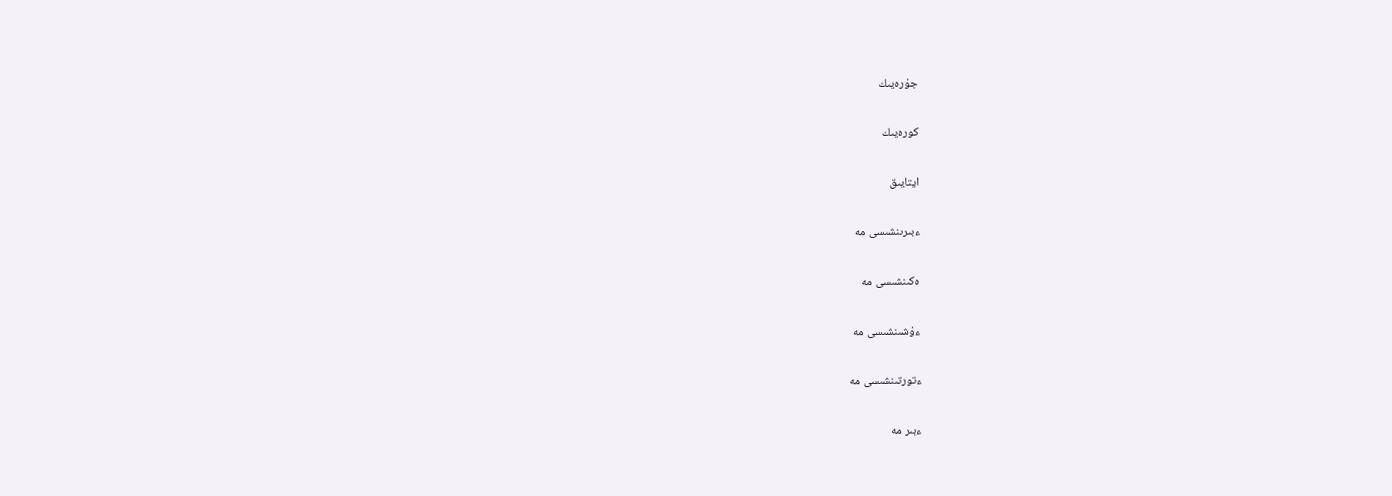جۇرەيىك

كورەيىك

ايتايىق

ءبىرىنشىسى مە

ەكىنشىسى مە

ءۇشىنشىسى مە

ءتورتىنشىسى مە

ءبىر مە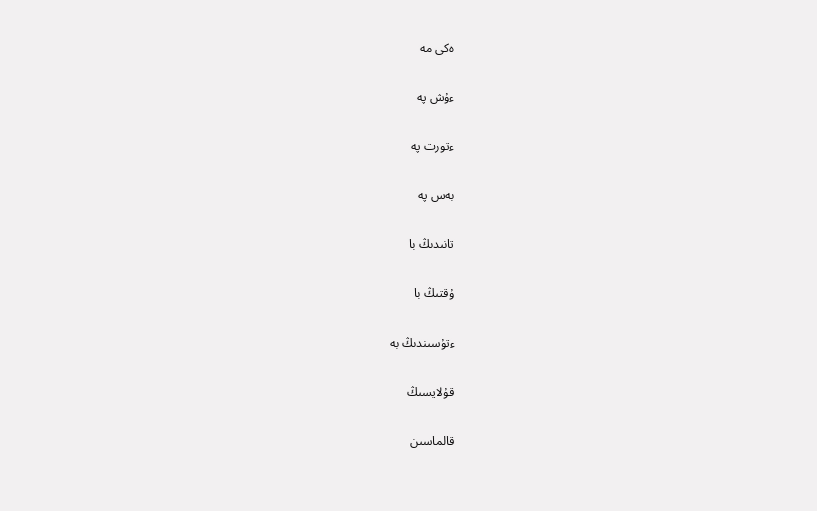ەكى مە

ءۇش پە

ءتورت پە

بەس پە

تانىدىڭ با

ۇقتىڭ با

ءتۇسىندىڭ بە

قۇلايسىڭ

قالماسىن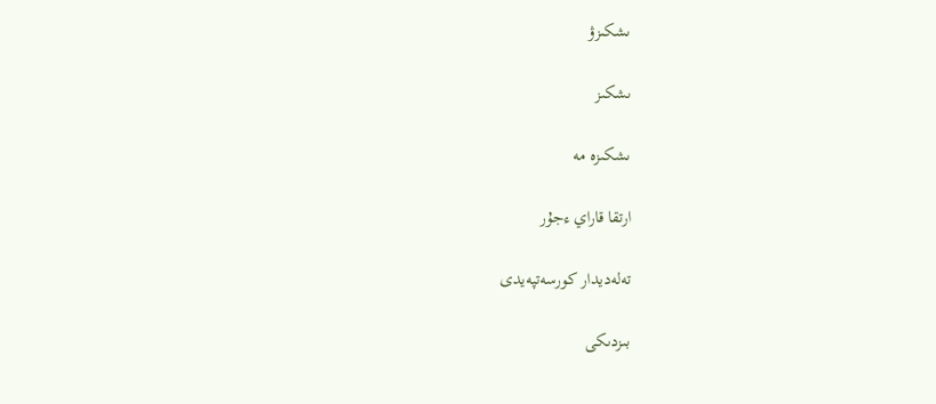ىشكىزۋ

ىشكىز

ىشكىزە مە

ارتقا قاراي ءجۇر

تەلەديدار كورسەتپەيدى

بىزدىكى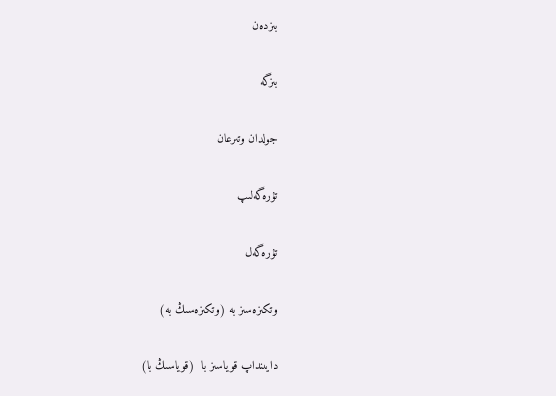بىزدەن

بىزگە

جولدان وتىرعان

تۇرەگەلىپ

تۇرەگەل

وتكىزەسىز بە (وتكىزەسىڭ بە)

دايىنداپ قوياسىز با  (قوياسىڭ با)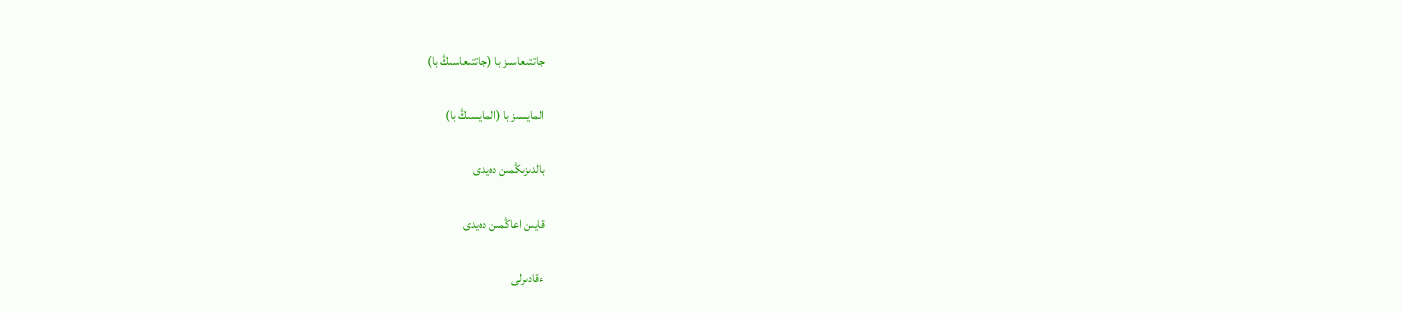جاتتىعاسىز با (جاتتىعاسىڭ با)

المايسىز با (المايسىڭ با)

بالدىزىڭمىن دەيدى

قايىن اعاڭمىن دەيدى

ءقادىرلى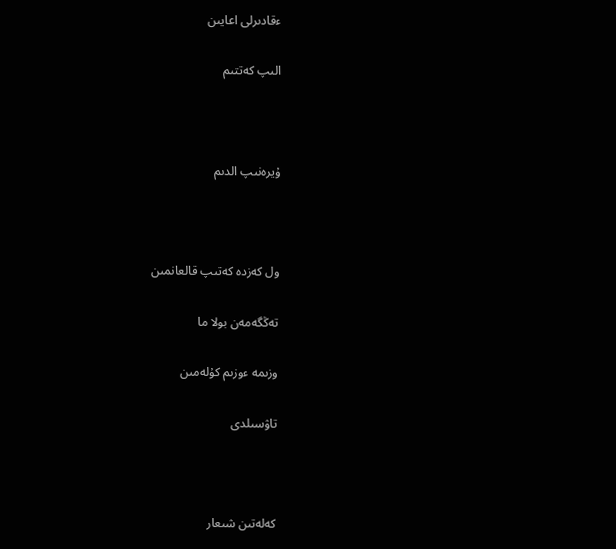ءقادىرلى اعايىن

الىپ كەتتىم



ۇيرەنىپ الدىم



ول كەزدە كەتىپ قالعانمىن

تەڭگەمەن بولا ما

وزىمە ءوزىم كۇلەمىن

تاۋسىلدى



كەلەتىن شىعار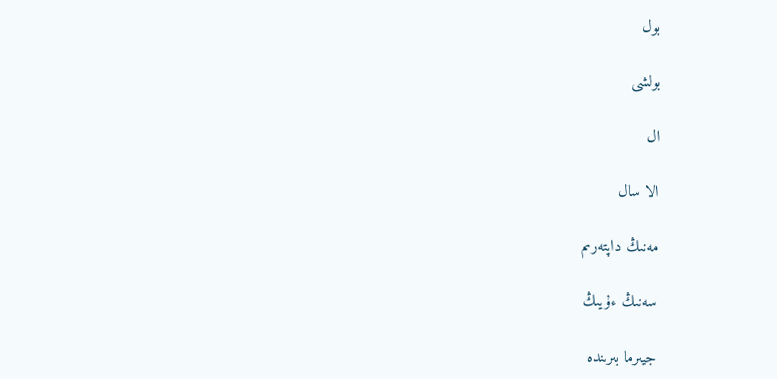بول

بولشى

ال

الا سال

مەنىڭ داپتەرىم

سەنىڭ ءۇيىڭ

جيىرما بىرىندە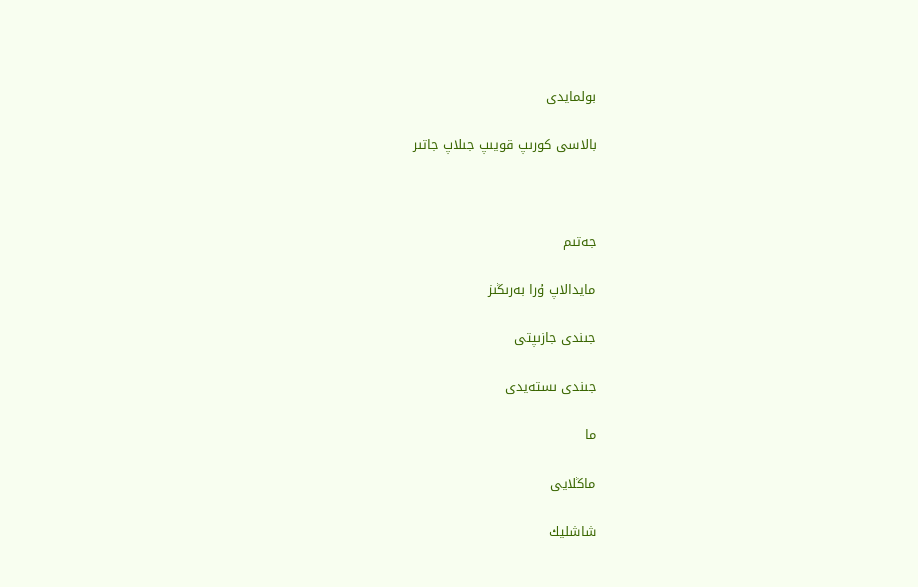بولمايدى

بالاسى كورىپ قويىپ جىلاپ جاتىر



جەتىم

مايدالاپ ۇرا بەرىڭىز

جىندى جازىپتى

جىندى ىستەيدى

ما

ماڭلايى

شاشليك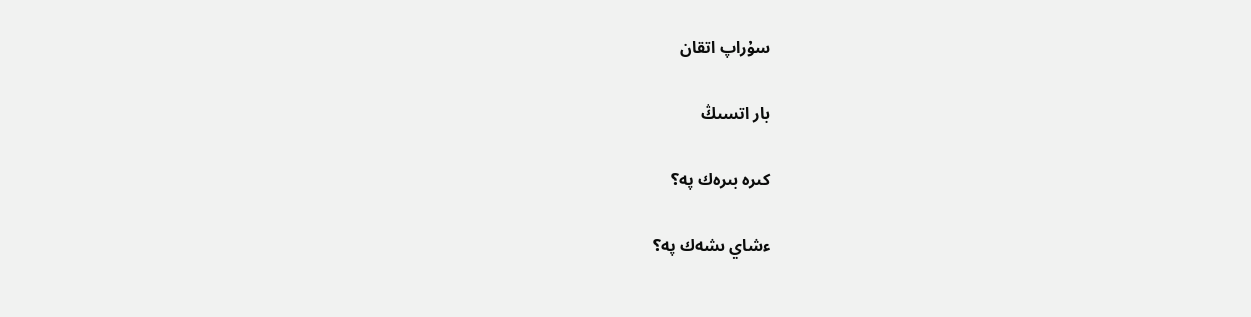سۇراپ اتقان

بار اتسىڭ

كىرە بىرەك پە؟

ءشاي ىشەك پە؟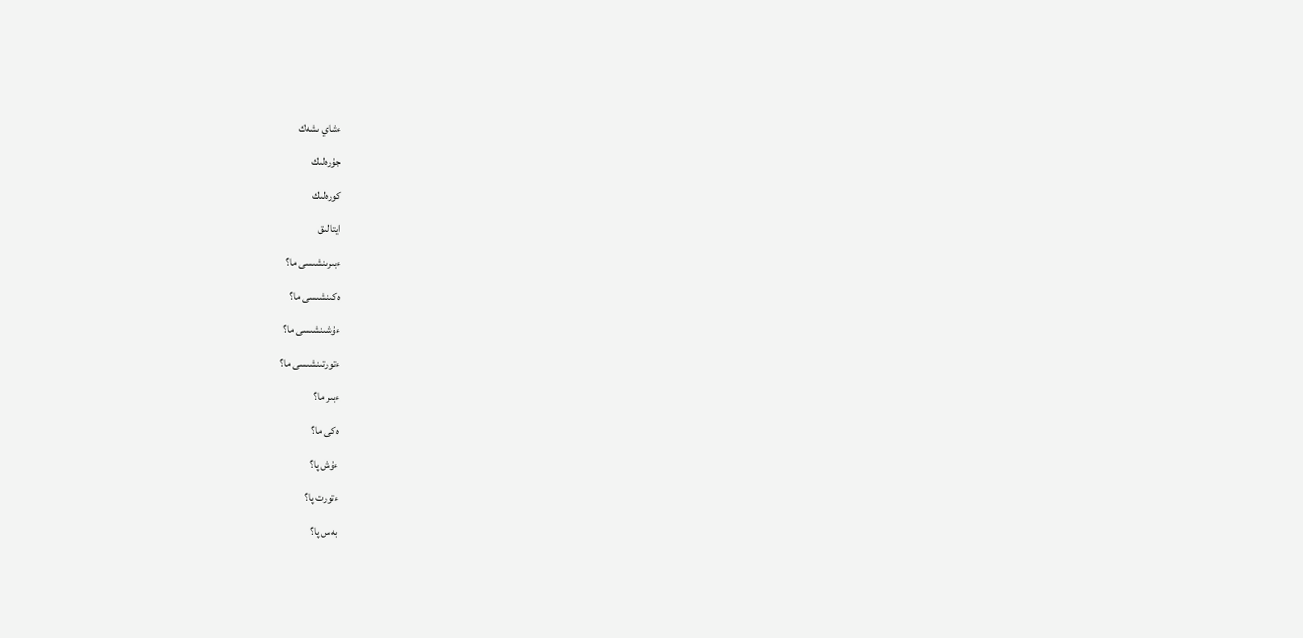ءشاي ىشەك

جۇرەلىك

كورەلىك

ايتالىق

ءبىرىنشىسى ما؟

ەكىنشىسى ما؟

ءۇشىنشىسى ما؟

ءتورتىنشىسى ما؟

ءبىر ما؟

ەكى ما؟

ءۇش پا؟

ءتورت پا؟

بەس پا؟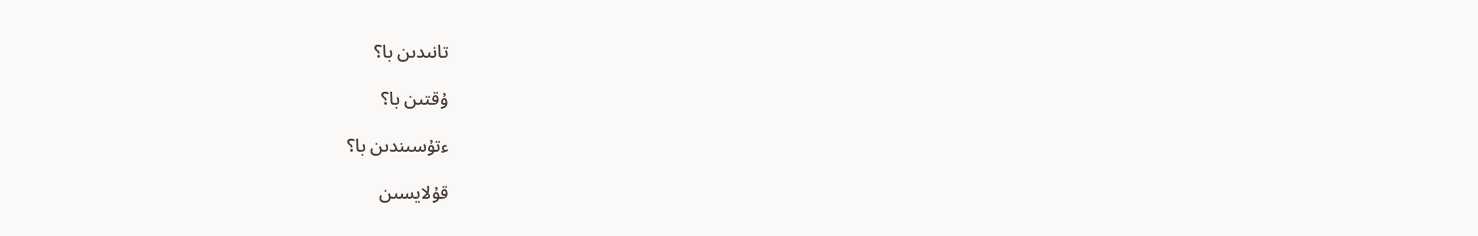تانىدىن با؟

ۇقتىن با؟

ءتۇسىندىن با؟

قۇلايسىن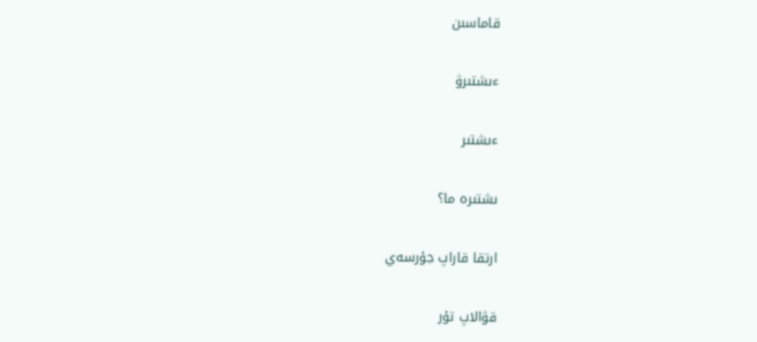قاماسىن

ءىشتىرۋ

ءىشتىر

ىشتىرە ما؟

ارتقا قاراپ جۇرسەي

قۋالاپ تۇر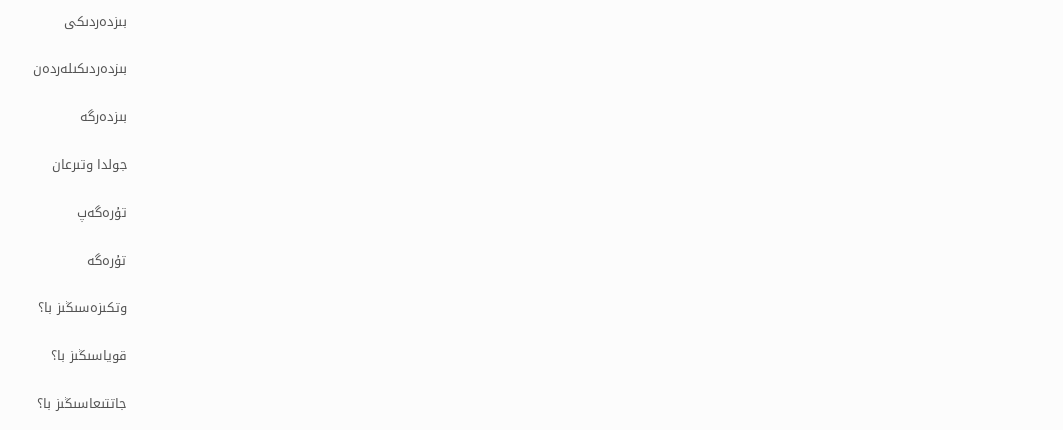بىزدەردىكى

بىزدەردىكىلەردەن

بىزدەرگە

جولدا وتىرعان

تۇرەگەپ

تۇرەگە

وتكىزەسىڭىز با؟

قوياسىڭىز با؟

جاتتىعاسىڭىز با؟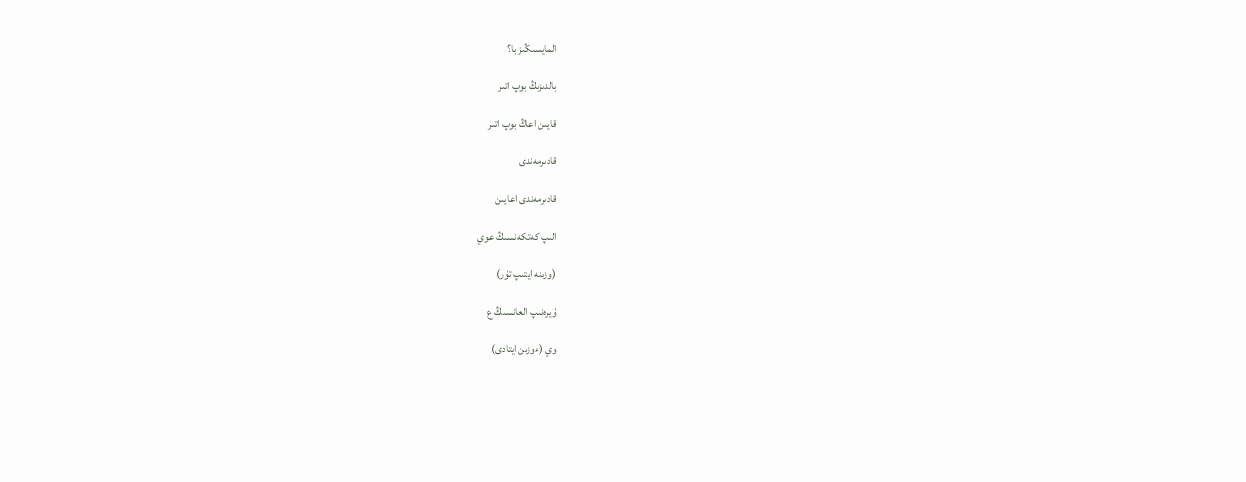المايسىڭىز با؟

بالدىزىڭ بوپ اتىر

قايىن اعاڭ بوپ اتىر

قادىرمەندى

قادىرمەندى اعايىن

الىپ كەتكەنسىڭ عوي

(وزىنە ايتىپ تۇر)

ۇيرەنىپ العانسىڭ ع

وي (ءوزىن ايتادى)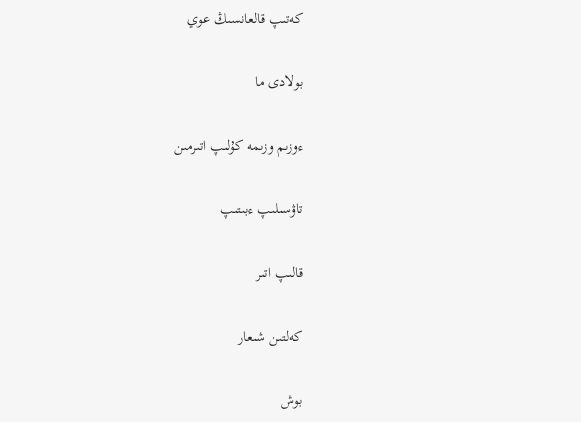كەتىپ قالعانسىڭ عوي

بولادى ما

ءوزىم وزىمە كۇلىپ اتىرمىن

تاۋسىلىپ ءبىتىپ

قالىپ اتىر

كەلتىن شىعار

بوش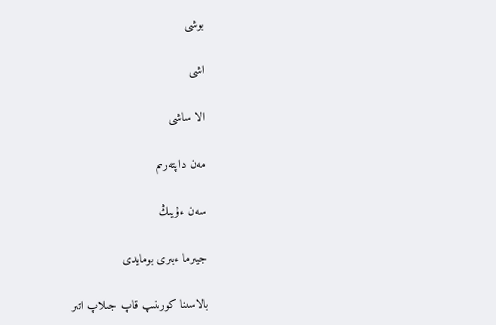بوشى

اشى

الا ساشى

مەن داپتەرىم

سەن ءۇيىڭ

جيىرما ءبىرى بومايدى

بالاسىنا كورىنىپ قاپ جىلاپ اتىر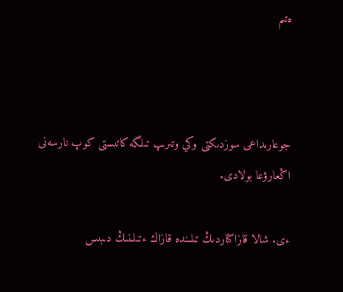ەتىم



جوعارىداعى سوزدىكتى وكي وتىرىپ تىلگە كاتىستى كوپ نارسەنى اڭعارۋعا بولادى.

ءى. شالا قازاكتاردىڭ تىلىندە قازاك ءتىلىنىڭ دىبىس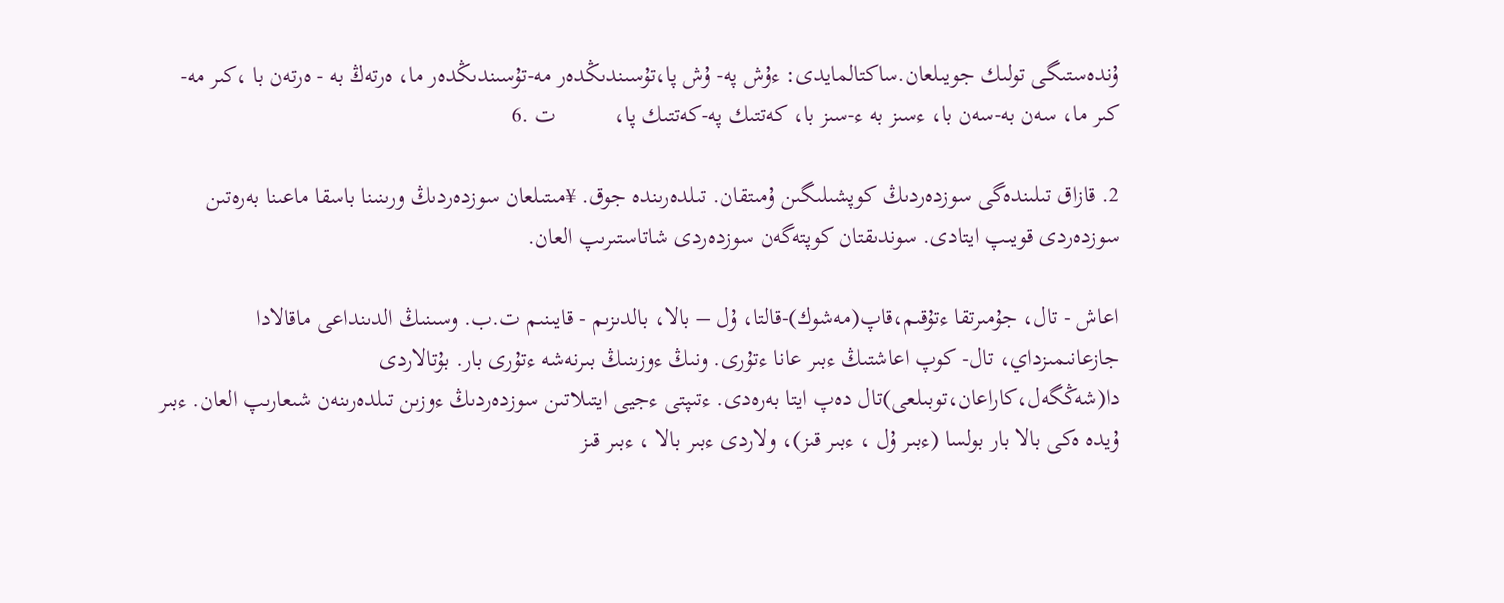ۇندەستىگى تولىك جويىلعان.ساكتالمايدى: ءۇش پە- ۇش پا،تۇسىندىڭدەر مە-تۇسىندىڭدەر ما، ەرتەڭ بە - ەرتەن با ،كىر مە- كىر ما، سەن بە-سەن با، ءسىز بە ء-سىز با، كەتتىك پە-كەتتىك پا،          ت .6

2. قازاق تىلىندەگى سوزدەردىڭ كوپشىلىگىن ۇمىتقان. تىلدەرىندە جوق. ¥مىتىلعان سوزدەردىڭ ورىنىنا باسقا ماعىنا بەرەتىن سوزدەردى قويىپ ايتادى. سوندىقتان كوپتەگەن سوزدەردى شاتاستىرىپ العان.

اعاش - تال، جۇمىرتقا ءتۇقىم،قاپ(مەشوك)-قالتا، ۇل – بالا، بالدىزىم - قايىنىم ت.ب. وسىنىڭ الدىنداعى ماقالادا جازعانىمىزداي، تال- كوپ اعاشتىڭ ءبىر عانا ءتۇرى. ونىڭ ءوزىنىڭ بىرنەشە ءتۇرى بار. بۇتالاردى دا(شەڭگەل،كاراعان،توبىلعى)تال دەپ ايتا بەرەدى. ءتىپتى ءجيى ايتىلاتىن سوزدەردىڭ ءوزىن تىلدەرىنەن شىعارىپ العان. ءبىر ۇيدە ەكى بالا بار بولسا (ءبىر ۇل ، ءبىر قىز)، ولاردى ءبىر بالا ، ءبىر قىز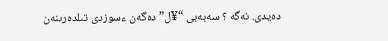دەيدى. نەگە ؟ سەبەبى “¥ل” دەگەن ءسوزدى تىلدەرىنەن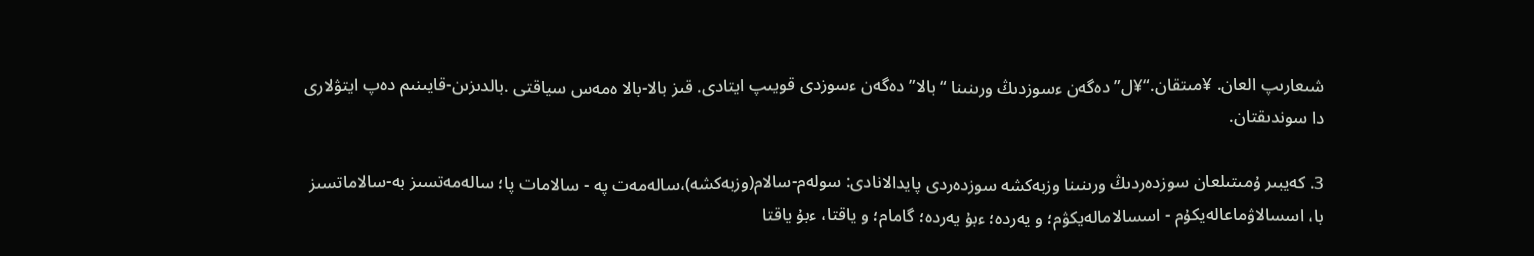شىعارىپ العان. ¥مىتقان.“¥ل” دەگەن ءسوزدىڭ ورىنىنا “بالا” دەگەن ءسوزدى قويىپ ايتادى. قىز بالا-بالا ەمەس سياقتى .بالدىزىن-قايىنىم دەپ ايتۋلارى دا سوندىقتان.

3. كەيبىر ۇمىتىلعان سوزدەردىڭ ورىنىنا وزبەكشە سوزدەردى پايدالانادى: سولەم-سالام(وزبەكشە)،سالەمەت پە - سالامات پا؛ سالەمەتسىز بە-سالاماتسىز با، اسسالاۋماعالەيكۇم - اسسالامالەيكۋم؛ و يەردە؛ ءبۇ يەردە؛ گامام؛ و ياقتا، ءبۇ ياقتا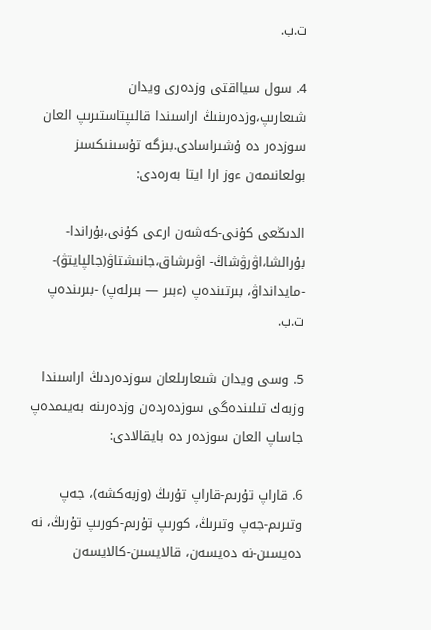ت.ب.

4. سول سيااقتى وزدەرى ويدان شىعارىپ،وزدەرىنىڭ اراسىندا قالىپتاستىرىپ العان سوزدەر دە ۇشىراسادى.بىزگە تۇسىنىكسىز بولعانىمەن ءوز ارا ايتا بەرەدى:

الدىڭعى كۇنى-كەشەن ارعى كۇنى،بۇراندا-بۇرالشا،اۋرۋشاڭ- اۋىرشاق،جانىشتاۋ(جالپايتۋ)- -مايدانداۋ، بىرتىندەپ (ءبىر — بىرلەپ) -بىرىندەپ ت.ب.

5. وسى ويدان شىعارىلعان سوزدەردىڭ اراسىندا وزبەك تىلىندەگى سوزدەردەن وزدەرىنە بەيىمدەپ جاساپ العان سوزدەر دە بايقالادى:

6. قاراپ تۇرىم-قاراپ تۇرىڭ (وزبەكشە)، جەپ وتىرىم-جەپ وتىرىڭ، كورىپ تۇرىم-كورىپ تۇرىڭ، نە دەيسىن-نە دەيسەن، قالايسىن-كالايسەن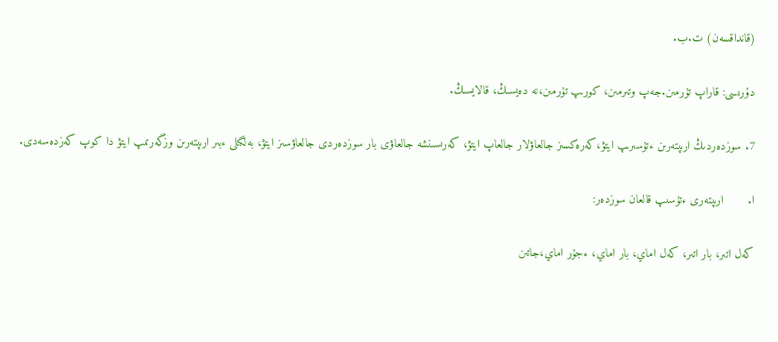(قانداقسەن) ت.ب.

دۇرىسى: قاراپ تۇرمىن.جەپ وتىرمىن، كورىپ تۇرمىن،نە دەيسىڭ، قالايسىڭ.

7. سوزدەردىڭ ارىپتەرىن ءتۇسىرىپ ايتۋ،كەرەكسىز جالعاۋلار جالعاپ ايتۋ، كەرىسىنشە جالعاۋى بار سوزدەردى جالعاۋسىز ايتۋ، بەلگىلى ءبىر ارىپتەرىن وزگەرتىپ ايتۋ دا كوپ كەزدەسەدى.

ا.       ارىپتەرى ءتۇسىپ قالعان سوزدەر:

كەل اتىر، بار اتىر، كەل اماي، بار اماي، ءجۇر اماي،جاتىن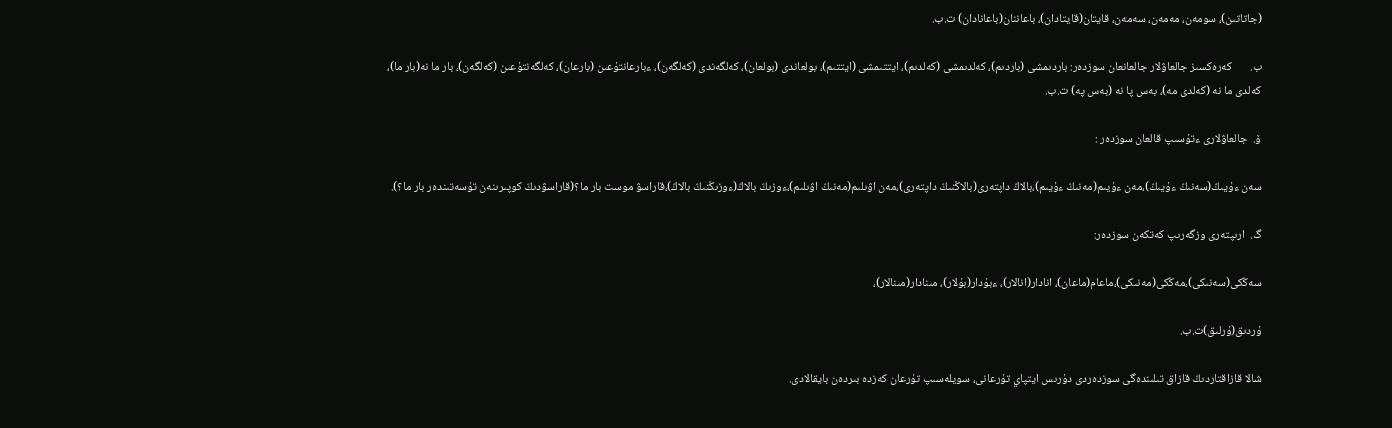(جاتاتىن)، سومەن، مەمەن، سەمەن، قايتان(قايتادان)، باعاننان(باعانادان) ت.ب.

ب.       كەرەكسىز جالعاۋلار جالعانعان سوزدەر: باردىمشى (باردىم)، كەلدىمشى (كەلدىم)، ايتتىمشى (ايتتىم)، بولعاندى (بولعان)، كەلگەندى (كەلگەن)، ءبارعانتۇعىن (بارعان)، كەلگەنتۇعىن (كەلگەن)، بار ما نە(بار ما)، كەلدى ما نە (كەلدى مە)، بەس پا نە (بەس پە) ت.ب.

ۆ.  جالعاۋلارى ءتۇسىپ قالعان سوزدەر :

سەن ءۇيىڭ(سەنىڭ ءۇيىڭ)،مەن ءۇيىم(مەنىڭ ءۇيىم)،بالاڭ داپتەرى(بالاڭنىڭ داپتەرى)،مەن اۋىلىم(مەنىڭ اۋىلىم)،ءوزىڭ بالاڭ(ءوزىڭنىڭ بالاڭ)،قاراسۋ موست بار ما؟(قاراسۋدىڭ كوپىرىنەن تۇسەتىندەر بار ما؟).

گ.  ارىپتەرى وزگەرىپ كەتكەن سوزدەر:

سەڭكى(سەنىكى)،مەڭكى(مەنىكى)،ماعام(ماعان)، انادار(انالار)، ءبۇدار(بۇلار)، مىنادار(مىنالار)،

ۇردىق(ۇرلىق)ت.ب.

شالا قازاقتاردىڭ قازاق تىلىندەگى سوزدەردى دۇرىس ايتپاي تۇرعانى، سويلەسىپ تۇرعان كەزدە بىردەن بايقالادى.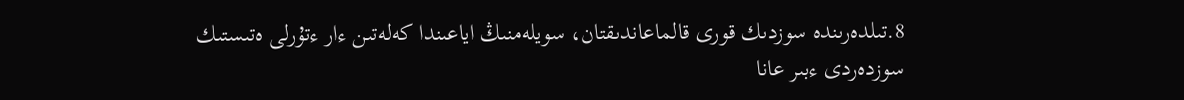8.تىلدەرىندە سوزدىك قورى قالماعاندىقتان، سويلەمنىڭ اياعىندا كەلەتىن ءار ءتۇرلى ەتىستىك سوزدەردى ءبىر عانا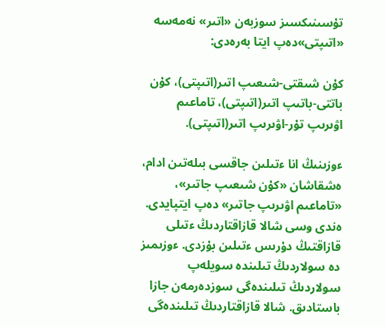تۇسىنىكسىز سوزبەن «اتىر» نەمەسە «اتىپتى»دەپ ايتا بەرەدى:

كۇن شىقتى-شىعىپ اتىر(اتىپتى)، كۇن باتتى-باتىپ اتىر(اتىپتى)، تاماعىم اۋىرىپ تۇر-اۋىرىپ اتىر(اتىپتى).

ءوزىنىڭ انا ءتىلىن جاقسى بىلەتىن ادام، ەشقاشان «كۇن شىعىپ جاتىر»، «تاماعىم اۋىرىپ جاتىر» دەپ ايتپايدى. ەندى وسى شالا قازاقتاردىڭ ءتىلى قازاقتىڭ دۇرىس ءتىلىن بۇزدى. ءوزىمىز دە سولاردىڭ تىلىندە سويلەپ سولاردىڭ تىلىندەگى سوزدەرمەن جازا باستادىق. شالا قازاقتاردىڭ تىلىندەگى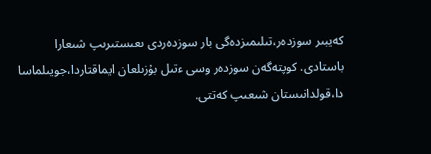كەيبىر سوزدەر،تىلىمىزدەگى بار سوزدەردى ىعىستىرىپ شىعارا باستادى. كوپتەگەن سوزدەر وسى ءتىل بۇزىلعان ايماقتاردا،جويىلماسا دا،قولدانىستان شىعىپ كەتتى.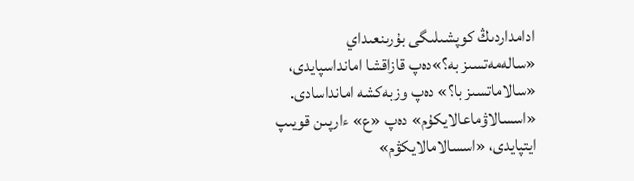ادامداردىڭ كوپشىلىگى بۇرىنعىداي «سالەمەتسىز بە؟»دەپ قازاقشا امانداسپايدى، «سالاماتسىز با؟» دەپ وزبەكشە امانداسادى. «اسسالاۋماعالايكۇم» دەپ «ع» ءارپىن قويىپ ايتپايدى، «اسسالامالايكۋم»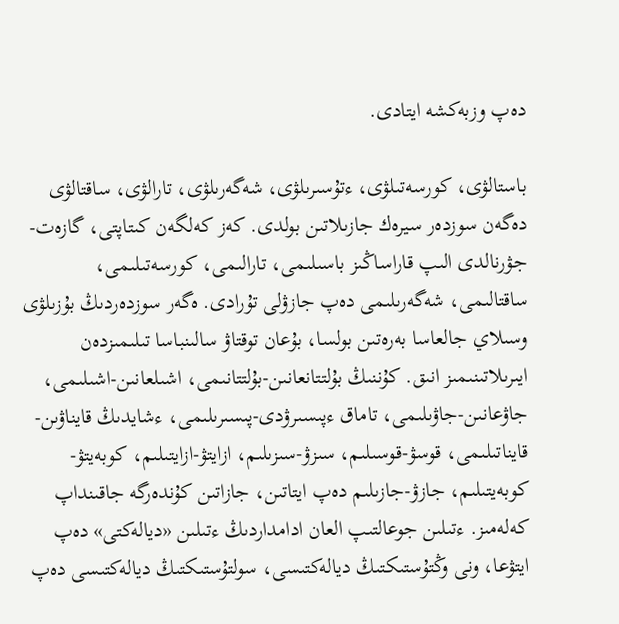دەپ وزبەكشە ايتادى.

باستالۋى، كورسەتىلۋى، ءتۇسىرىلۋى، شەگەرىلۋى، تارالۋى، ساقتالۋى دەگەن سوزدەر سيرەك جازىلاتىن بولدى. كەز كەلگەن كىتاپتى، گازەت-جۋرنالدى الىپ قاراساڭىز باسىلىمى، تارالىمى، كورسەتىلىمى، ساقتالىمى، شەگەرىلىمى دەپ جازۋلى تۇرادى. ەگەر سوزدەردىڭ بۇزىلۋى وسىلاي جالعاسا بەرەتىن بولسا، بۇعان توقتاۋ سالىنباسا تىلىمىزدەن ايىرىلاتىنىمىز انىق. كۇننىڭ بۇلتتانعانىن-بۇلتتانىمى، اشىلعانىن-اشىلىمى، جاۋعانىن-جاۋىلىمى، تاماق ءپىسىرۋدى-پىسىرىلىمى، ءشايدىڭ قايناۋىن-قايناتىلىمى، قوسۋ-قوسىلىم، سىزۋ-سىزىلىم، ازايتۋ-ازايتىلىم، كوبەيتۋ-كوبەيتىلىم، جازۋ-جازىلىم دەپ ايتاتىن، جازاتىن كۇندەرگە جاقىنداپ كەلەمىز. ءتىلىن جوعالتىپ العان ادامداردىڭ ءتىلىن «ديالەكتى» دەپ ايتۋعا، ونى وڭتۇستىكتىڭ ديالەكتىسى، سولتۇستىكتىڭ ديالەكتىسى دەپ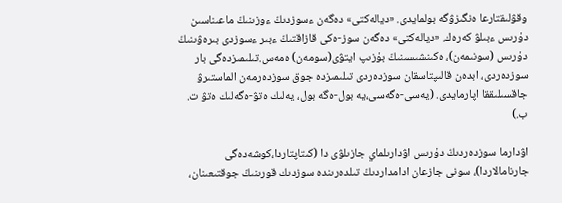وقۋلىقتارعا ەنگىزۋگە بولمايدى. «ديالەكتى» دەگەن ءسوزدىڭ ءوزىنىڭ ماعىناسىن دۇرىس ءبىلۋ كەرەك. «ديالەكتى» دەگەن سوز-ەكى قازاقتىڭ ءبىر ءسوزدى بىرەۋىنىڭ دۇرىس (سونىمەن)، ەكىنشىسىنىڭ بۇزىپ ايتۋى(سومەن) ەمەس.تىلىمىزدەگى بار سوزدەردى، ابدەن قالىپتاسقان سوزدەردى تىلىمىزدە جوق سوزدەرمەن الماستىرۋ جاقسىلىققا اپارمايدى. (يەسى-ەگەسى،يە بول-ەگە بول، يەلىك ەتۋ-ەگەلىك ەتۋ ت. ب.)

اۋدارما سوزدەردىڭ دۇرىس اۋدارىلماي جازىلۋى دا (كىتاپتاردا،كوشەدەگى جارنامالاردا)، سونى جازعان ادامداردىڭ تىلدەرىندە سوزدىك قورىنىڭ جوقتىعىنان،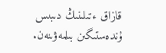قازاق ءتىلىنىڭ دىبىس ۇندەستىگىن بىلمەۋىنەن.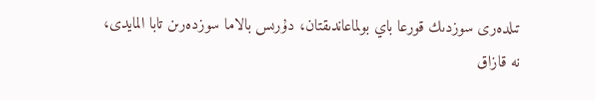تىلدەرى سوزدىك قورعا باي بولماعاندىقتان، دۇرىس بالاما سوزدەرىن تابا المايدى، نە قازاق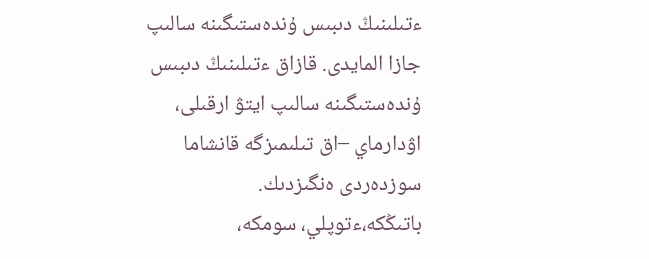ءتىلىنىڭ دىبىس ۇندەستىگىنە سالىپ جازا المايدى. قازاق ءتىلىنىڭ دىبىس ۇندەستىگىنە سالىپ ايتۋ ارقىلى، اۋدارماي –اق تىلىمىزگە قانشاما سوزدەردى ەنگىزدىك. باتىڭكە،ءتوپلي، سومكە،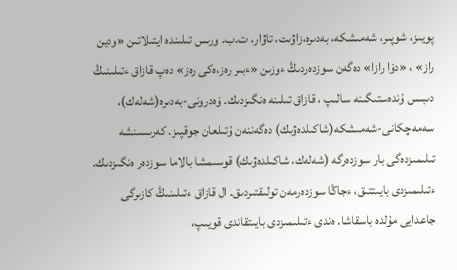پويىز، شوپىر، شەمىشكە، بەدىرە،زاۋىت، تاۋار، ت.ب. ورىس تىلىندە ايتىلاتىن «ودين راز» ، «دۆا رازا» دەگەن سوزدەردىڭ ءوزىن «ءبىر رەز،ەكى رەز» دەپ قازاق ءتىلىنىڭ دىبىس ۇندەستىگىنە سالىپ ، قازاق تىلىنە ەنگىزدىك. ۆەدرونى-بەدىرە(شەلەك)، سەمەچكانى-شەمىشكە(شاكىلدەۋىك) دەگەننەن ۇتىلعان جوقپىز. كەرىسىنشە تىلىمىزدەگى بار سوزدەرگە (شەلەك، شاكىلدەۋىك) قوسىمشا بالاما سوزدەر ەنگىزدىك. ءتىلىمىزدى بايىتتىق، ءجاڭا سوزدەرمەن تولىقتىردىق. ال قازاق ءتىلىنىڭ كازىرگى جاعدايى مۇلدە باسقاشا. ەندى ءتىلىمىزدى بايىتقاندى قويىپ،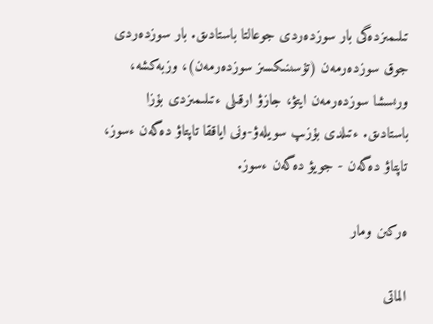تىلىمىزدەگى بار سوزدەردى جوعالتا باستادىق. بار سوزدەردى جوق سوزدەرمەن (تۇسىنىكسىز سوزدەرمەن)، وزبەكشە، ورىسشا سوزدەرمەن ايتۋ، جازۋ ارقىلى ءتىلىمىزدى بۇزا باستادىق. ءتىلدى بۇزىپ سويلەۋ-ونى اياققا تاپتاۋ دەگەن ءسوز، تاپتاۋ دەگەن - جويۋ دەگەن ءسوز.

ەركىن ومار

الماتى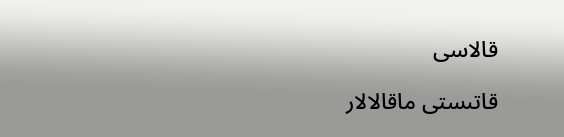قالاسى

قاتىستى ماقالالار